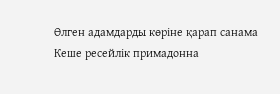Өлген адамдарды көріне қарап санама
Кеше ресейлік примадонна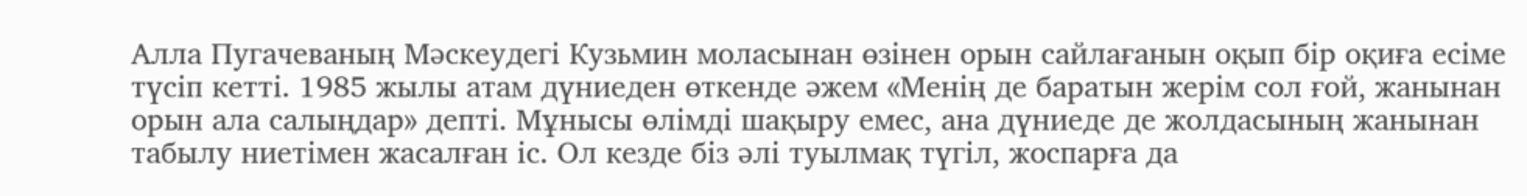Алла Пугачеваның Мәскеудегі Кузьмин моласынан өзінен орын сайлағанын оқып бір оқиға есіме түсіп кетті. 1985 жылы атам дүниеден өткенде әжем «Менің де баратын жерім сол ғой, жанынан орын ала салыңдар» депті. Мұнысы өлімді шақыру емес, ана дүниеде де жолдасының жанынан табылу ниетімен жасалған іс. Ол кезде біз әлі туылмақ түгіл, жоспарға да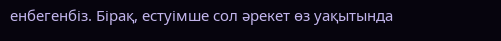енбегенбіз. Бірақ, естуімше сол әрекет өз уақытында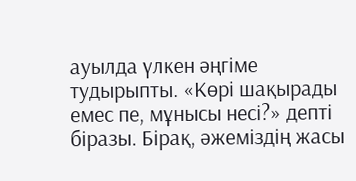ауылда үлкен әңгіме тудырыпты. «Көрі шақырады емес пе, мұнысы несі?» депті біразы. Бірақ, әжеміздің жасы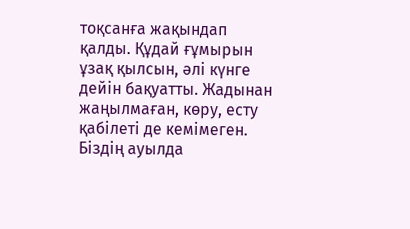тоқсанға жақындап қалды. Құдай ғұмырын ұзақ қылсын, әлі күнге дейін бақуатты. Жадынан жаңылмаған, көру, есту қабілеті де кемімеген. Біздің ауылда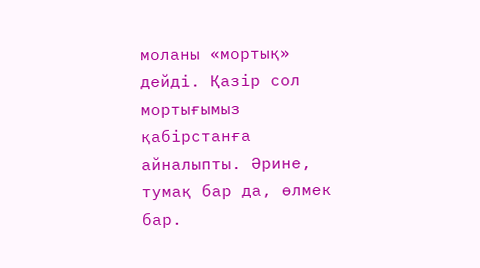моланы «мортық» дейді. Қазір сол мортығымыз қабірстанға айналыпты. Әрине, тумақ бар да, өлмек бар.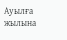Ауылға жылына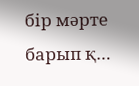бір мәрте барып қ…